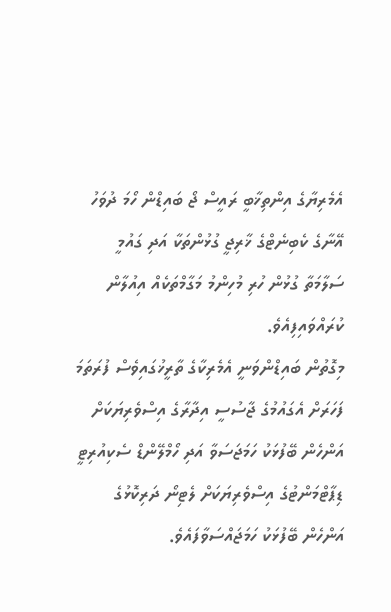އެމެރިޔާގެ އިންތިޚާބީ ރައީސް ޖޯ ބައިޑްން ހޯމަ ދުވަހު އޭނާގެ ކެބިނެޓްގެ ޚާރިޖީ ގުޅުންތަކާ އަދި ގައުމީ ސަލާމަތާ ގުޅުން ހުރި މުހިންމު މަގާމްތަކެއް އިއުލާން ކުރައްވައިފިއެވެ.
މިގޮތުން ބައިޑްންވަނީ އެމެރިކާގެ ތާރީޚުގައިވެސް ފުރަތަމަ ފަހަރަށް އެގައުމުގެ ޖާސުސީ އިދާރާގެ އިސްވެރިޔަކަށް އަންހެން ބޭފުޅަކު ހަމަޖަސަވާ އަދި ހޯމްލޭންޑް ސެކިއުރިޓީ ޑިޕާޓްމަންޓުގެ އިސްވެރިޔަކަށް ލެޓިނޯ ދަރިކޮޅުގެ އަންހެން ބޭފުޅަކު ހަމަޖައްސަވާފައެވެ.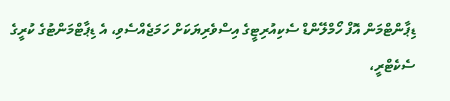ޑިޕާންޓްމަން އޮފް ހޯމްލޭންޑް ސެކިއުރިޓީގެ އިސްވެރިޔަކަށް ހަމަޖެއްސެވި، އެ ޑިޕާޓްމަންޓުގެ ކުރީގެ ސެކެޓްރީ،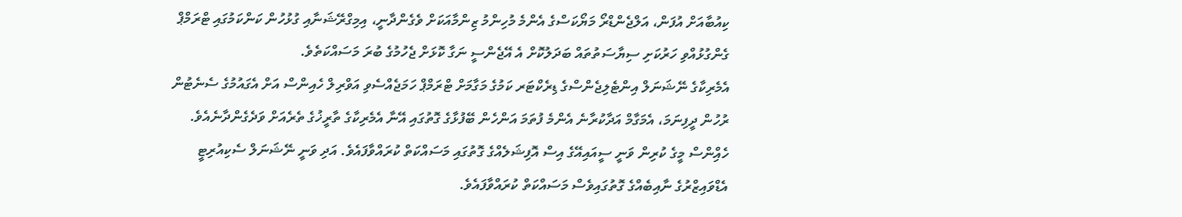ކިއުބާއަށް އުފަން، އަލްޖެންޑްރޯ މަޔޯކަސްގެ އެންމެ މުހިންމު ޒިންމާއަކަށް ވެގެންދާނީ، އިމިގްރޭޝަނާއި ގުޅުހުން ކަންކަމުގައި ޓްރަމްޕް ގެންގުޅުއްވި ހަރުކަށި ސިޔާސަތުތައް ބަދަލުކޮށް އެ އޭޖެންސީ ނަގާ ކޮޅަށް ޖެހުމުގެ ބުރަ މަސައްކަތެވެ.
އެމެރިކާގެ ނޭޝަނަލް އިންޓެލިޖެންސްގެ ޑިރެކްޓަރ ކަމުގެ މަގާމަށް ޓްރަމްޕް ހަމަޖެއްސެވި އަވްރިލް ހެއިންސް އަށް އެގައުމުގެ ސެނެޓުން ރުހުން ދީފިނަމަ، އެމަގާމް އަދާކުރާނެ އެންމެ ފުތަމަ އަންހެން ބޭފުޅާގެ ގޮތުގައި އޭނާ އެމެރިކާގެ ތާރީޚުގެ ތެރެއަށް ވަދެގެންދާނެއެވެ. ހެއިްންސް މީގެ ކުރިން ވަނީ ސީއައިއޭގެ އިސް އޮފިޝަލެއްގެ ގޮތުގައި މަސައްކަތް ކުރައްވާފައެވެ. އަދި ވަނީ ނޭޝަނަލް ސެކިއުރިޓީ އެޑްވައިޒްރުގެ ނާއިބެއްގެ ގޮތުގައިވެސް މަސައްކަތް ކުރައްވާފައެވެ.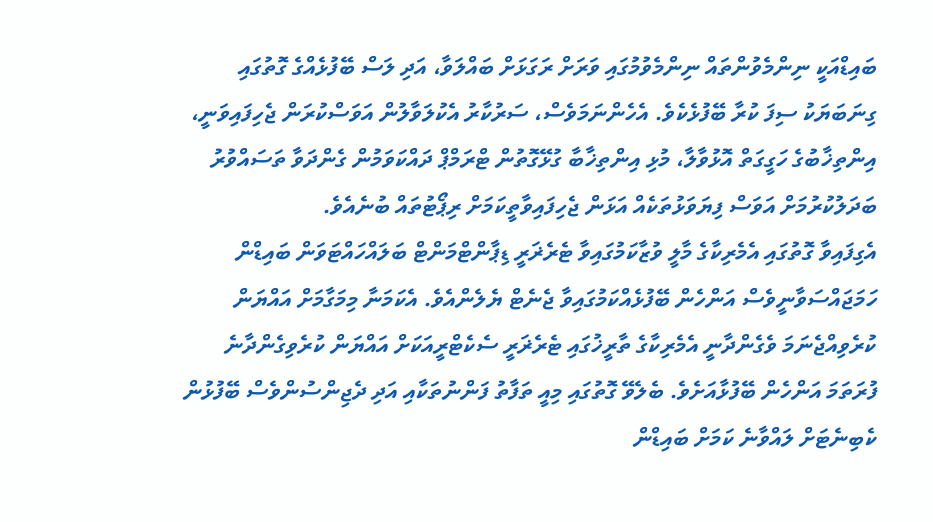ބައިޑްއަކީ ނިންމެވުންތައް ނިންމެވުމުގައި ވަރަށް ރަގަޅަށް ބައްލަވާ، އަދި ލަސް ބޭފުޅެއްގެ ގޮތުގައި ގިނަބަޔަކު ސިފަ ކުރާ ބޭފުޅެކެވެ. އެހެންނަމަވެސް، ސަރުކާރު އެކުލަވާލުން އަވަސްކުރަން ޖެހިފައިވަނީ، އިންތިޚާބުގެ ހަގީގަތް އޮޅުވާލާ، މުޅި އިންތިޚާބާ ގުޅޭގޮތުން ޓްރަމްޕް ދައްކަވަމުން ގެންދަވާ ތަސައްވުރު ބަދަލުކުރުމަށް އަވަސް ފިޔަވަޅުތަކެއް އަޅަން ޖެހިފައިވާތީކަމަށް ރިޕޯޓުތައް ބުނެއެވެ.
އެގިފައިވާ ގޮތުގައި އެމެރިކާގެ މާލީ ވުޒާކަމުގައިވާ ޓެރެޜަރީ ޑިޕާންޓްމަންޓް ބަލައްހައްޓަވަން ބައިޑްން ހަމަޖައްސަވާނީވެސް އަންހެން ބޭފުޅެއްކަމުގައިވާ ޖެނެޓް ޔެލެންއެވެ. އެކަމަނާ މިމަގާމަށް އައްޔަން ކުރެވިއްޖެނަމަ ވެގެންދާނީ އެމެރިކާގެ ތާރީޚުގައި ޓެރެޜަރީ ސެކެޓްރީއަކަށް އައްޔަން ކުރެވިގެންދާނެ ފުރަތަމަ އަންހެން ބޭފުޅާއަށެވެ. ބެލެވޭ ގޮތުގައި މިއީ ތަފާތު ފަންނުތަކާއި އަދި ދެޖިންސުންވެސް ބޭފުޅުން ކެބިނެޓަށް ލައްވާނެ ކަމަށް ބައިޑްން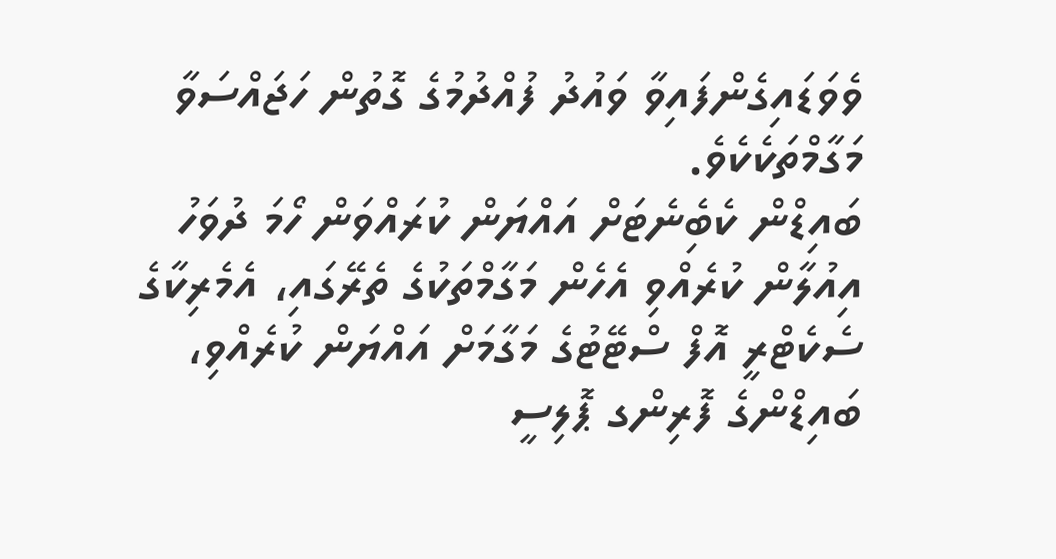ވެވަޑައިގެންފައިވާ ވައުދު ފުއްދުމުގެ ގޮތުން ހަޖައްސަވާ މަގާމްތަކެކެވެ.
ބައިޑްން ކެބިެނެޓަށް އައްޔަން ކުރައްވަން ހޯމަ ދުވަހު އިއުލާން ކުރެއްވި އެހެން މަގާމްތަކުގެ ތެރޭގައި، އެމެރިކާގެ ސެކެޓްރީ އޮފް ސްޓޭޓުގެ މަގާމަށް އައްޔަން ކުރެއްވި، ބައިޑްންގެ ފޮރިންގ ޕޮލިސީ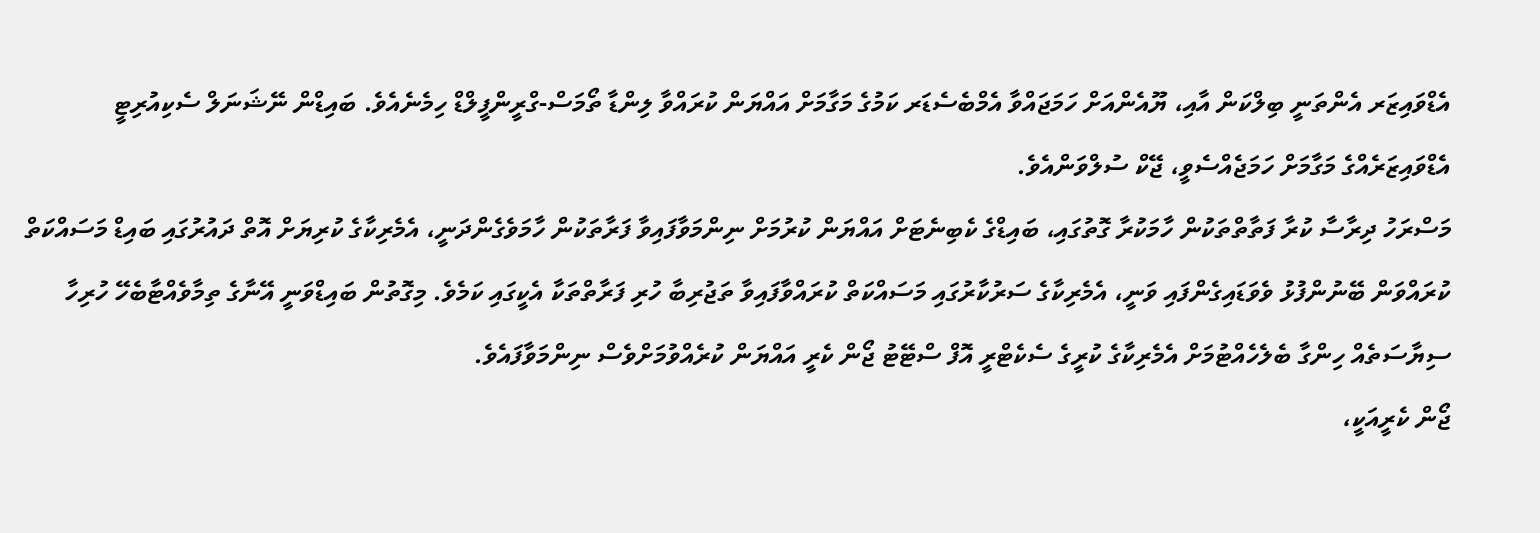އެޑްވައިޒަރ އެންތަނީ ބިލްކަން އާއި، ޔޫއެންއަށް ހަމަޖައްވާ އެމްބެސެޑަރ ކަމުގެ މަގާމަށް އައްޔަން ކުރައްވާ ލިންޑާ ތޯމަސް-ގްރީންފީލްޑް ހިމެނެއެވެ. ބައިޑްން ނޭޝަނަލް ސެކިއުރިޓީ އެޑްވައިޒަރެއްގެ މަގާމަށް ހަމަޖެއްސެވީ، ޖޭކް ސުލްވަންއެވެ.
މަސްރަހު ދިރާސާ ކުރާ ފަތާތްތަކުން ހާމަކުރާ ގޮތުގައި، ބައިޑްގެ ކެބިނެޓަށް އައްޔަން ކުރުމަށް ނިންމަވާފައިވާ ފަރާތަކުން ހާމަވެގެންދަނީ، އެމެރިކާގެ ކުރިޔަށް އޮތް ދައުރުގައި ބައިޑް މަސައްކަތް ކުރައްވަން ބޭނުންފުޅު ވެވަޑައިގެންފައި ވަނީ، އެމެރިކާގެ ސަރުކާރުގައި މަސައްކަތް ކުރައްވާފައިވާ ތަޖުރިބާ ހުރި ފަރާތްތަކާ އެކީގައި ކަމެވެ. މިގޮތުން ބައިޑްވަނީ އޭނާގެ ތިމާވެއްޓާބެހޭ ހުރިހާ ސިޔާސަތެއް ހިންގާ ބެލެހެއްޓުމަށް އެމެރިކާގެ ކުރީގެ ސެކެޓްރީ އޮފް ސްޓޭޓު ޖޯން ކެރީ އައްޔަން ކުރެއްވުމަށްވެސް ނިންމަވާފައެވެ.
ޖޯން ކެރީއަކީ،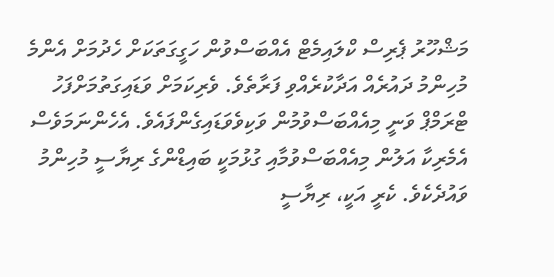މަޝްހޫރު ޕެރިސް ކްލައިމެޓް އެއްބަސްވުން ހަގީގަތަކަށް ހެދުމަށް އެންމެ މުހިންމު ދައުރެއް އަދާކުރެއްވި ފަރާތެވެ. ވެރިކަމަށް ވަޑައިގަތުމަށްފަހު ޓްރަމްޕް ވަނީ މިއެއްބަސްވުމުން ވަކިވެވަޑައިގެންފައެވެ. އެހެންނަމަވެސް އެމެރިކާ އަލުން މިއެއްބަސްވުމާއި ގުޅުމަކީ ބައިޑްންގެ ރިޔާސީ މުހިންމު ވައުދެކެވެ. ކެރީ އަކީ، ރިޔާސީ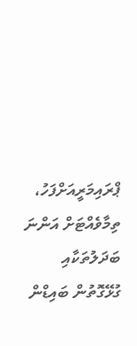ޕްރައިމަރީއަށްފަހު، ތިމާވެއްޓަށް އަންނަ ބަދަލުތަކާއި ގުޅޭގޮތުން ބައިޑްން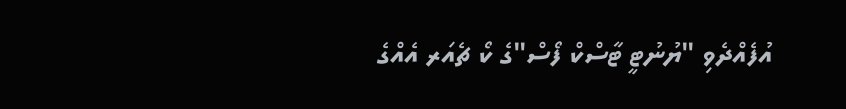އުފެއްދެވި "ޔުނުޓީ ޓާސްކް ފޯސް"ގެ ކޯ ޗެއަރ އެއްގެ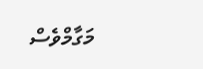މަގާމްވެސް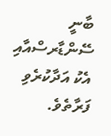ބާނީ ސޭންޑާރސްއާއި އެކު އަދާކުރެވި ފަރާތެވެ.